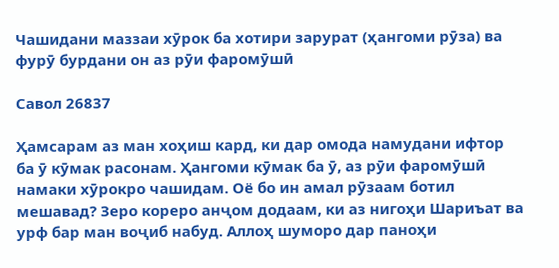Чашидани маззаи хӯрок ба хотири зарурат (ҳангоми рӯза) ва фурӯ бурдани он аз рӯи фаромӯшӣ

Савол 26837

Ҳамсарам аз ман хоҳиш кард, ки дар омода намудани ифтор ба ӯ кӯмак расонам. Ҳангоми кӯмак ба ӯ, аз рӯи фаромӯшӣ намаки хӯрокро чашидам. Оё бо ин амал рӯзаам ботил мешавад? Зеро кореро анҷом додаам, ки аз нигоҳи Шариъат ва урф бар ман воҷиб набуд. Аллоҳ шуморо дар паноҳи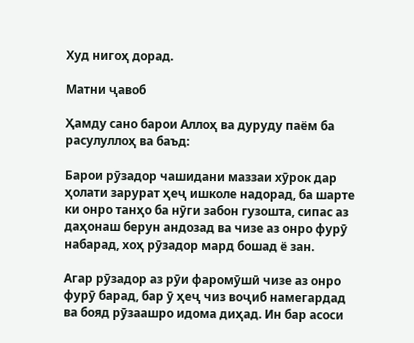Худ нигоҳ дорад.

Матни ҷавоб

Ҳамду сано барои Аллоҳ ва дуруду паём ба расулуллоҳ ва баъд:

Барои рӯзадор чашидани маззаи хӯрок дар ҳолати зарурат ҳеҷ ишколе надорад, ба шарте ки онро танҳо ба нӯги забон гузошта, сипас аз даҳонаш берун андозад ва чизе аз онро фурӯ набарад, хоҳ рӯзадор мард бошад ё зан.

Агар рӯзадор аз рӯи фаромӯшӣ чизе аз онро фурӯ барад, бар ӯ ҳеҷ чиз воҷиб намегардад ва бояд рӯзаашро идома диҳад. Ин бар асоси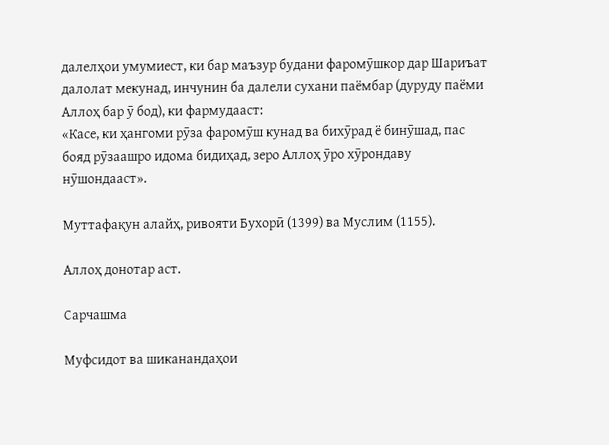далелҳои умумиест, ки бар маъзур будани фаромӯшкор дар Шариъат далолат мекунад, инчунин ба далели сухани паёмбар (дуруду паёми Аллоҳ бар ӯ бод), ки фармудааст:
«Касе, ки ҳангоми рӯза фаромӯш кунад ва бихӯрад ё бинӯшад, пас бояд рӯзаашро идома бидиҳад, зеро Аллоҳ ӯро хӯрондаву нӯшондааст».

Муттафақун алайҳ, ривояти Бухорӣ (1399) ва Муслим (1155).

Аллоҳ донотар аст.

Сарчашма

Муфсидот ва шиканандаҳои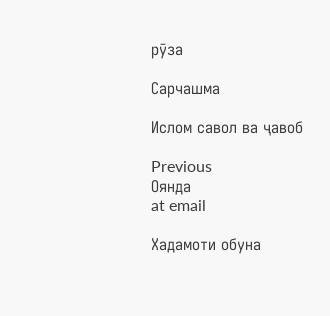рӯза

Сарчашма

Ислом савол ва ҷавоб

Previous
Оянда
at email

Хадамоти обуна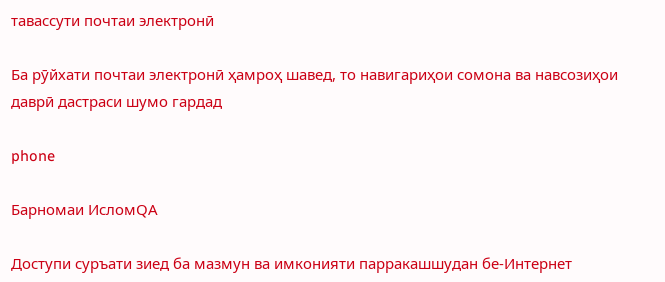тавассути почтаи электронӣ

Ба рӯйхати почтаи электронӣ ҳамроҳ шавед, то навигариҳои сомона ва навсозиҳои даврӣ дастраси шумо гардад

phone

Барномаи ИсломQA

Доступи суръати зиед ба мазмун ва имконияти парракашшудан бе-Интернет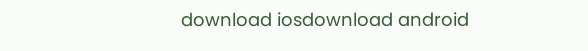download iosdownload android